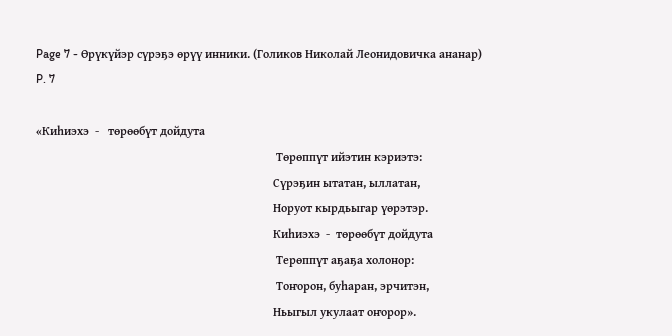Page 7 - Өрүкүйэр сүрэҕэ өрүү инники. (Голиков Николай Леонидовичка ананар)
P. 7

«Киһиэхэ  -   төрөөбүт дойдута
                                                                                Төрөппүт ийэтин кэриэтэ:
                                                                               Сүрэҕин ытатан, ыллатан,
                                                                               Норуот кырдьыгар үөрэтэр.
                                                                               Киһиэхэ  -  төрөөбүт дойдута
                                                                                Терөппүт аҕаҕа холонор:
                                                                                Тоҥорон, буһаран, эрчитэн,
                                                                               Ньыгыл укулаат оҥорор».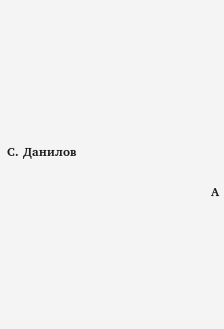С. Данилов

                                                   А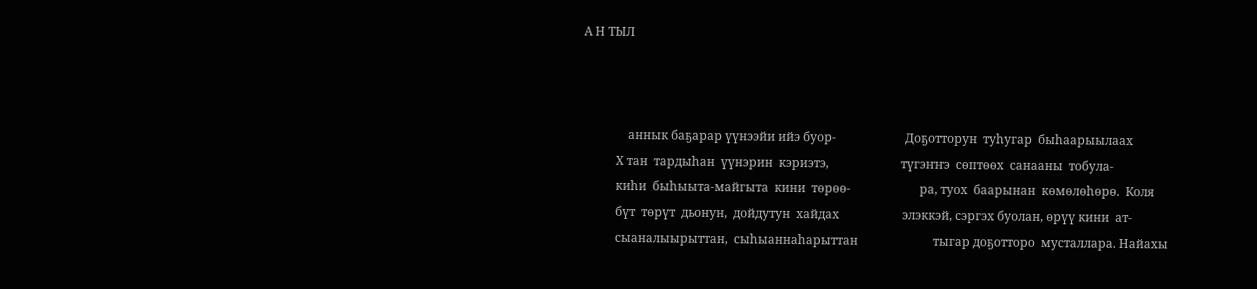А Н ТЫЛ



               аннык баҕарар үүнээйи ийэ буор-                       Доҕотторун  туһугар  быһаарыылаах
           Х тан  тардыһан  үүнэрин  кэриэтэ,                        түгэҥҥэ  сөптөөх  санааны  тобула-
           киһи  быһыыта-майгыта  кини  төрөө-                       ра, туох  баарынан  көмөлөһөрө.  Коля
           бүт  төрүт  дьонун,  дойдутун  хайдах                     элэккэй, сэргэх буолан, өрүү кини  ат-
           сыаналыырыттан,  сыһыаннаһарыттан                         тыгар доҕотторо  мусталлара. Найахы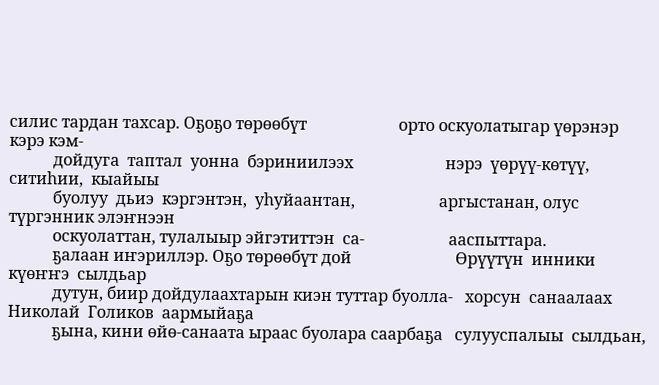силис тардан тахсар. Оҕоҕо төрөөбүт                       орто оскуолатыгар үөрэнэр кэрэ кэм-
           дойдуга  таптал  уонна  бэриниилээх                       нэрэ  үөрүү-көтүү,  ситиһии,  кыайыы
           буолуу  дьиэ  кэргэнтэн,  уһуйаантан,                     аргыстанан, олус түргэнник элэҥнээн
           оскуолаттан, тулалыыр эйгэтиттэн  са-                     ааспыттара.
           ҕалаан иҥэриллэр. Оҕо төрөөбүт дой                          Өрүүтүн  инники  күөҥҥэ  сылдьар
           дутун, биир дойдулаахтарын киэн туттар буолла-   хорсун  санаалаах  Николай  Голиков  аармыйаҕа
           ҕына, кини өйө-санаата ыраас буолара саарбаҕа   сулууспалыы  сылдьан,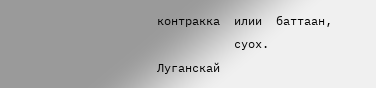контракка  илии  баттаан,
           суох.                                           Луганскай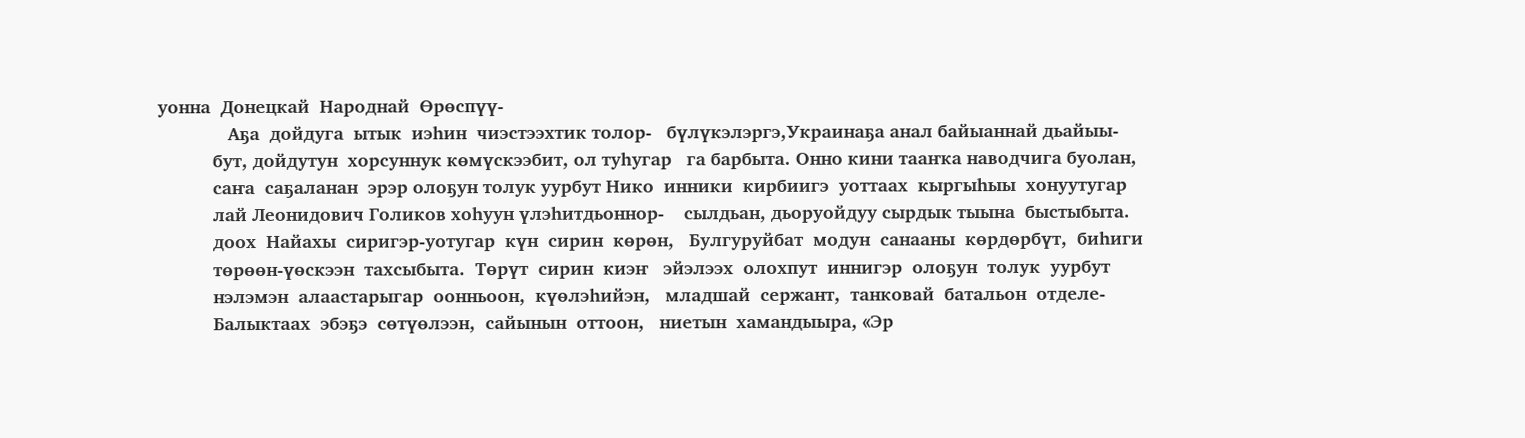уонна  Донецкай  Народнай  Өрөспүү-
              Аҕа  дойдуга  ытык  иэһин  чиэстээхтик толор-   бүлүкэлэргэ,Украинаҕа анал байыаннай дьайыы-
           бут, дойдутун  хорсуннук көмүскээбит, ол туһугар   га барбыта. Онно кини тааҥка наводчига буолан,
           саҥа  саҕаланан  эрэр олоҕун толук уурбут Нико  инники  кирбиигэ  уоттаах  кыргыһыы  хонуутугар
           лай Леонидович Голиков хоһуун үлэһитдьоннор-    сылдьан, дьоруойдуу сырдык тыына  быстыбыта.
           доох  Найахы  сиригэр-уотугар  күн  сирин  көрөн,   Булгуруйбат  модун  санааны  көрдөрбүт,  биһиги
           төрөөн-үөскээн  тахсыбыта.  Төрүт  сирин  киэҥ   эйэлээх  олохпут  иннигэр  олоҕун  толук  уурбут
           нэлэмэн  алаастарыгар  оонньоон,  күөлэһийэн,   младшай  сержант,  танковай  батальон  отделе-
           Балыктаах  эбэҕэ  сөтүөлээн,  сайынын  оттоон,   ниетын  хамандыыра, «Эр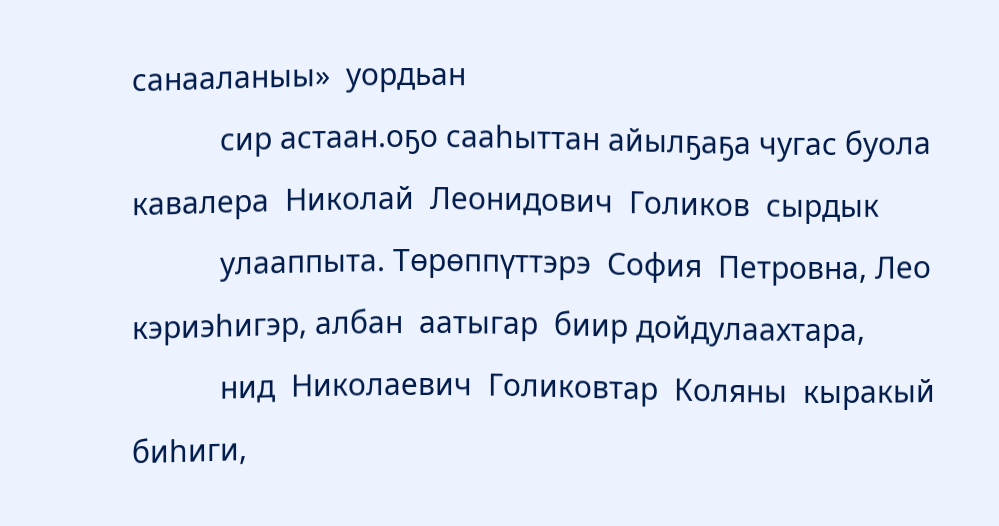санааланыы»  уордьан
           сир астаан.оҕо сааһыттан айылҕаҕа чугас буола   кавалера  Николай  Леонидович  Голиков  сырдык
           улааппыта. Төрөппүттэрэ  София  Петровна, Лео  кэриэһигэр, албан  аатыгар  биир дойдулаахтара,
           нид  Николаевич  Голиковтар  Коляны  кыракый    биһиги,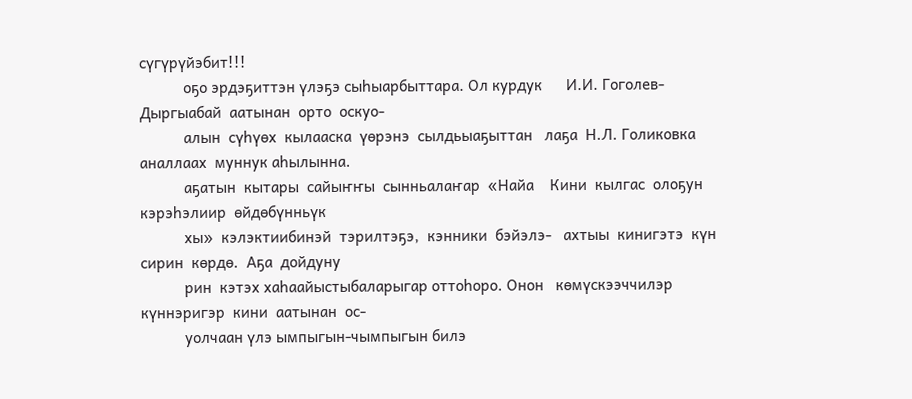сүгүрүйэбит!!!
           оҕо эрдэҕиттэн үлэҕэ сыһыарбыттара. Ол курдук      И.И. Гоголев-Дыргыабай  аатынан  орто  оскуо-
           алын  сүһүөх  кылааска  үөрэнэ  сылдьыаҕыттан   лаҕа  Н.Л. Голиковка аналлаах  муннук аһылынна.
           аҕатын  кытары  сайыҥҥы  сынньалаҥар  «Найа    Кини  кылгас  олоҕун  кэрэһэлиир  өйдөбүнньүк
           хы»  кэлэктиибинэй  тэрилтэҕэ,  кэнники  бэйэлэ-   ахтыы  кинигэтэ  күн  сирин  көрдө.  Аҕа  дойдуну
           рин  кэтэх хаһаайыстыбаларыгар оттоһоро. Онон   көмүскээччилэр  күннэригэр  кини  аатынан  ос-
           уолчаан үлэ ымпыгын-чымпыгын билэ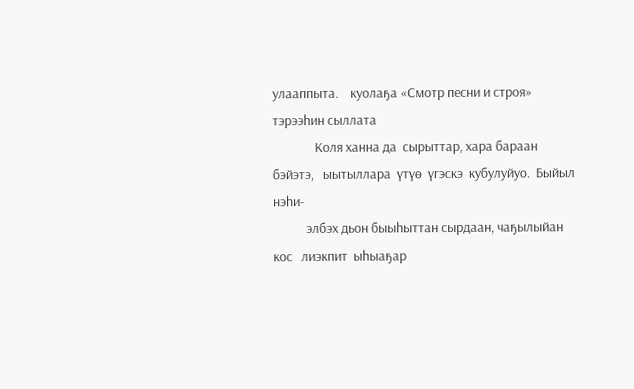улааппыта.    куолаҕа «Смотр песни и строя» тэрээһин сыллата
              Коля ханна да  сырыттар, хара бараан бэйэтэ,   ыытыллара  үтүө  үгэскэ  кубулуйуо.  Быйыл  нэһи-
           элбэх дьон быыһыттан сырдаан, чаҕылыйан  кос   лиэкпит  ыһыаҕар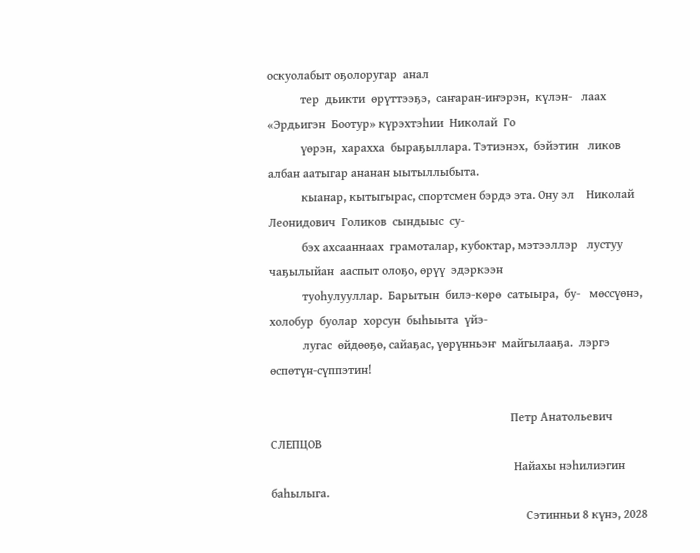оскуолабыт оҕолоругар  анал
           тер  дьикти  өрүттээҕэ,  саҥаран-иҥэрэн,  күлэн-   лаах «Эрдьигэн  Боотур» күрэхтэһии  Николай  Го
           үөрэн,  харахха  быраҕыллара. Тэтиэнэх,  бэйэтин   ликов албан аатыгар ананан ыытыллыбыта.
           кыанар, кытыгырас, спортсмен бэрдэ эта. Ону эл    Николай  Леонидович  Голиков  сындыыс  су-
           бэх ахсааннаах  грамоталар, кубоктар, мэтээллэр   лустуу  чаҕылыйан  ааспыт олоҕо, өрүү  эдэркээн
           туоһулууллар.  Барытын  билэ-көрө  сатыыра,  бу-   мөссүөнэ, холобур  буолар  хорсун  быһыыта  үйэ-
           лугас  өйдөөҕө, сайаҕас, үөрүнньэҥ  майгылааҕа.  лэргэ өспөтүн-сүппэтин!

                                                                                Петр Анатольевич СЛЕПЦОВ
                                                                                 Найахы нэһилиэгин баһылыга.
                                                                                     Сэтинньи 8 күнэ, 2028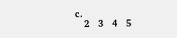с.
   2   3   4   5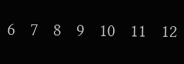6   7   8   9   10   11   12